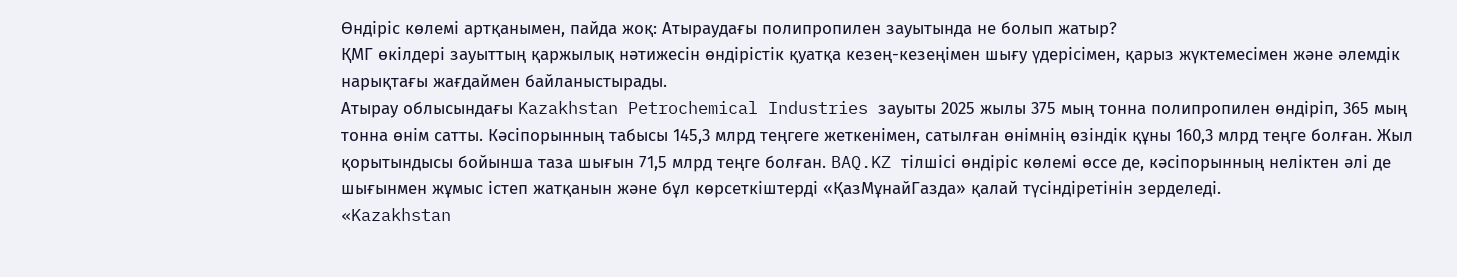Өндіріс көлемі артқанымен, пайда жоқ: Атыраудағы полипропилен зауытында не болып жатыр?
ҚМГ өкілдері зауыттың қаржылық нәтижесін өндірістік қуатқа кезең-кезеңімен шығу үдерісімен, қарыз жүктемесімен және әлемдік нарықтағы жағдаймен байланыстырады.
Атырау облысындағы Kazakhstan Petrochemical Industries зауыты 2025 жылы 375 мың тонна полипропилен өндіріп, 365 мың тонна өнім сатты. Кәсіпорынның табысы 145,3 млрд теңгеге жеткенімен, сатылған өнімнің өзіндік құны 160,3 млрд теңге болған. Жыл қорытындысы бойынша таза шығын 71,5 млрд теңге болған. BAQ.KZ тілшісі өндіріс көлемі өссе де, кәсіпорынның неліктен әлі де шығынмен жұмыс істеп жатқанын және бұл көрсеткіштерді «ҚазМұнайГазда» қалай түсіндіретінін зерделеді.
«Kazakhstan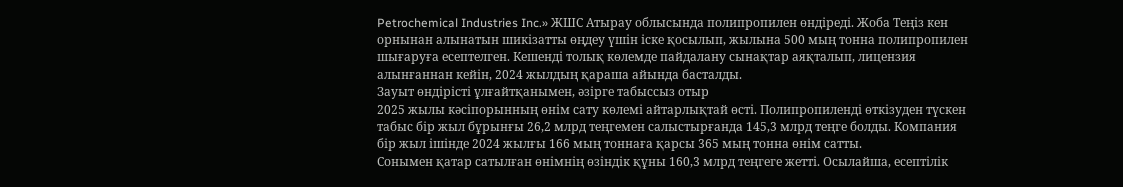Petrochemical Industries Inc.» ЖШС Атырау облысында полипропилен өндіреді. Жоба Теңіз кен орнынан алынатын шикізатты өңдеу үшін іске қосылып, жылына 500 мың тонна полипропилен шығаруға есептелген. Кешенді толық көлемде пайдалану сынақтар аяқталып, лицензия алынғаннан кейін, 2024 жылдың қараша айында басталды.
Зауыт өндірісті ұлғайтқанымен, әзірге табыссыз отыр
2025 жылы кәсіпорынның өнім сату көлемі айтарлықтай өсті. Полипропиленді өткізуден түскен табыс бір жыл бұрынғы 26,2 млрд теңгемен салыстырғанда 145,3 млрд теңге болды. Компания бір жыл ішінде 2024 жылғы 166 мың тоннаға қарсы 365 мың тонна өнім сатты.
Сонымен қатар сатылған өнімнің өзіндік құны 160,3 млрд теңгеге жетті. Осылайша, есептілік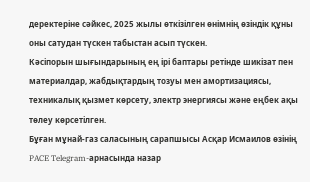деректеріне сәйкес, 2025 жылы өткізілген өнімнің өзіндік құны оны сатудан түскен табыстан асып түскен.
Кәсіпорын шығындарының ең ірі баптары ретінде шикізат пен материалдар, жабдықтардың тозуы мен амортизациясы, техникалық қызмет көрсету, электр энергиясы және еңбек ақы төлеу көрсетілген.
Бұған мұнай-газ саласының сарапшысы Асқар Исмаилов өзінің PACE Telegram-арнасында назар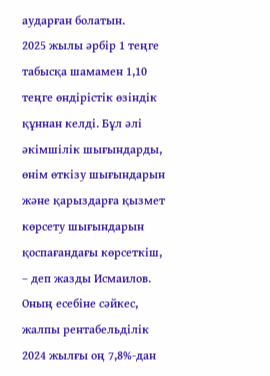аударған болатын.
2025 жылы әрбір 1 теңге табысқа шамамен 1,10 теңге өндірістік өзіндік құннан келді. Бұл әлі әкімшілік шығындарды, өнім өткізу шығындарын және қарыздарға қызмет көрсету шығындарын қоспағандағы көрсеткіш, – деп жазды Исмаилов.
Оның есебіне сәйкес, жалпы рентабельділік 2024 жылғы оң 7,8%-дан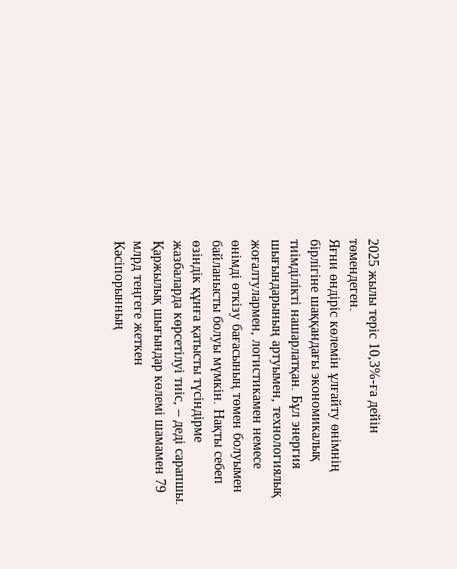2025 жылы теріс 10,3%-ға дейін төмендеген.
Яғни өндіріс көлемін ұлғайту өнімнің бірлігіне шаққандағы экономикалық тиімділікті нашарлатқан. Бұл энергия шығындарының артуымен, технологиялық жоғалтулармен, логистикамен немесе өнімді өткізу бағасының төмен болуымен байланысты болуы мүмкін. Нақты себеп өзіндік құнға қатысты түсіндірме жазбаларда көрсетілуі тиіс, – деді сарапшы.
Қаржылық шығындар көлемі шамамен 79 млрд теңгеге жеткен
Кәсіпорынның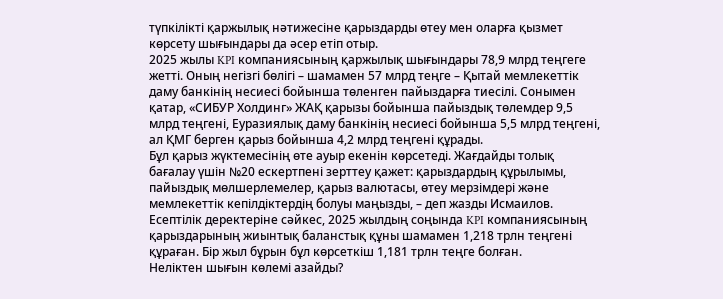түпкілікті қаржылық нәтижесіне қарыздарды өтеу мен оларға қызмет көрсету шығындары да әсер етіп отыр.
2025 жылы KPI компаниясының қаржылық шығындары 78,9 млрд теңгеге жетті. Оның негізгі бөлігі – шамамен 57 млрд теңге – Қытай мемлекеттік даму банкінің несиесі бойынша төленген пайыздарға тиесілі. Сонымен қатар, «СИБУР Холдинг» ЖАҚ қарызы бойынша пайыздық төлемдер 9,5 млрд теңгені, Еуразиялық даму банкінің несиесі бойынша 5,5 млрд теңгені, ал ҚМГ берген қарыз бойынша 4,2 млрд теңгені құрады.
Бұл қарыз жүктемесінің өте ауыр екенін көрсетеді. Жағдайды толық бағалау үшін №20 ескертпені зерттеу қажет: қарыздардың құрылымы, пайыздық мөлшерлемелер, қарыз валютасы, өтеу мерзімдері және мемлекеттік кепілдіктердің болуы маңызды, – деп жазды Исмаилов.
Есептілік деректеріне сәйкес, 2025 жылдың соңында KPI компаниясының қарыздарының жиынтық баланстық құны шамамен 1,218 трлн теңгені құраған. Бір жыл бұрын бұл көрсеткіш 1,181 трлн теңге болған.
Неліктен шығын көлемі азайды?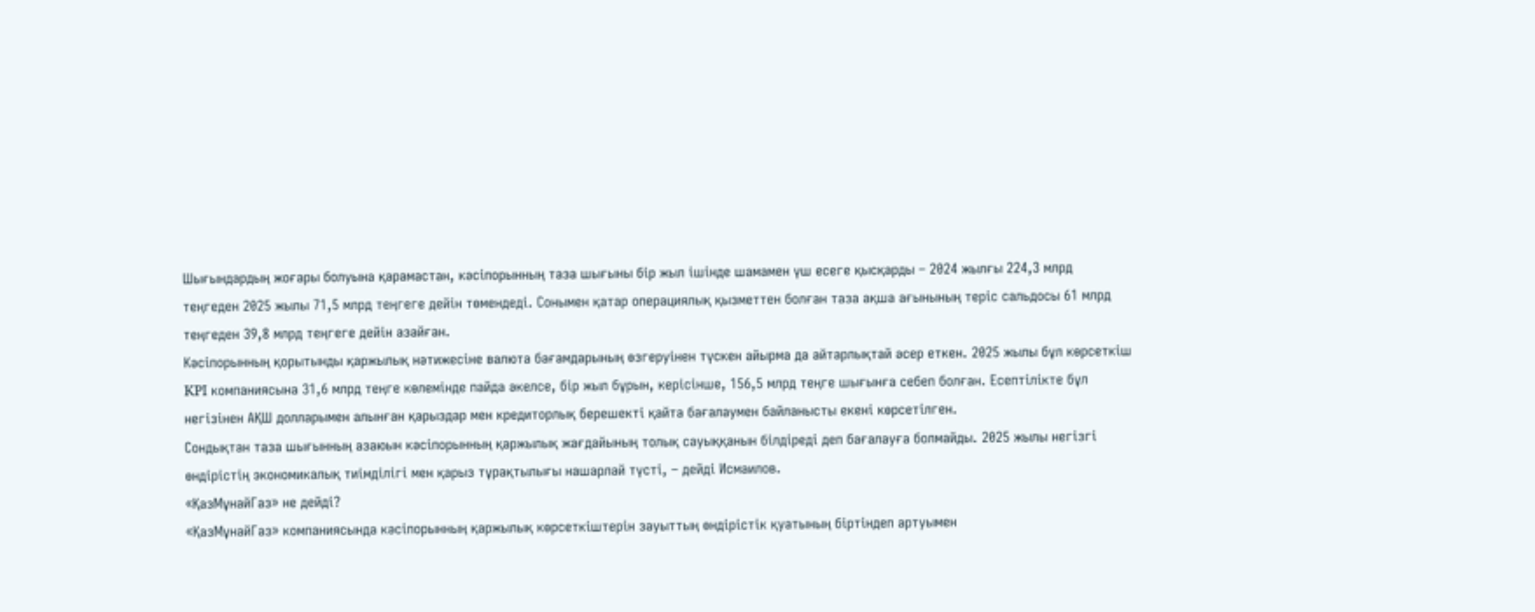Шығындардың жоғары болуына қарамастан, кәсіпорынның таза шығыны бір жыл ішінде шамамен үш есеге қысқарды – 2024 жылғы 224,3 млрд теңгеден 2025 жылы 71,5 млрд теңгеге дейін төмендеді. Сонымен қатар операциялық қызметтен болған таза ақша ағынының теріс сальдосы 61 млрд теңгеден 39,8 млрд теңгеге дейін азайған.
Кәсіпорынның қорытынды қаржылық нәтижесіне валюта бағамдарының өзгеруінен түскен айырма да айтарлықтай әсер еткен. 2025 жылы бұл көрсеткіш KPI компаниясына 31,6 млрд теңге көлемінде пайда әкелсе, бір жыл бұрын, керісінше, 156,5 млрд теңге шығынға себеп болған. Есептілікте бұл негізінен АҚШ долларымен алынған қарыздар мен кредиторлық берешекті қайта бағалаумен байланысты екені көрсетілген.
Сондықтан таза шығынның азаюын кәсіпорынның қаржылық жағдайының толық сауыққанын білдіреді деп бағалауға болмайды. 2025 жылы негізгі өндірістің экономикалық тиімділігі мен қарыз тұрақтылығы нашарлай түсті, – дейді Исмаилов.
«ҚазМұнайГаз» не дейді?
«ҚазМұнайГаз» компаниясында кәсіпорынның қаржылық көрсеткіштерін зауыттың өндірістік қуатының біртіндеп артуымен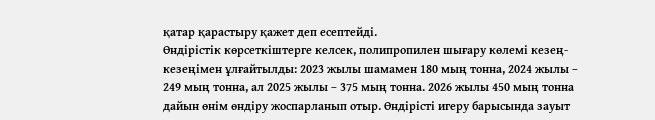қатар қарастыру қажет деп есептейді.
Өндірістік көрсеткіштерге келсек, полипропилен шығару көлемі кезең-кезеңімен ұлғайтылды: 2023 жылы шамамен 180 мың тонна, 2024 жылы – 249 мың тонна, ал 2025 жылы – 375 мың тонна. 2026 жылы 450 мың тонна дайын өнім өндіру жоспарланып отыр. Өндірісті игеру барысында зауыт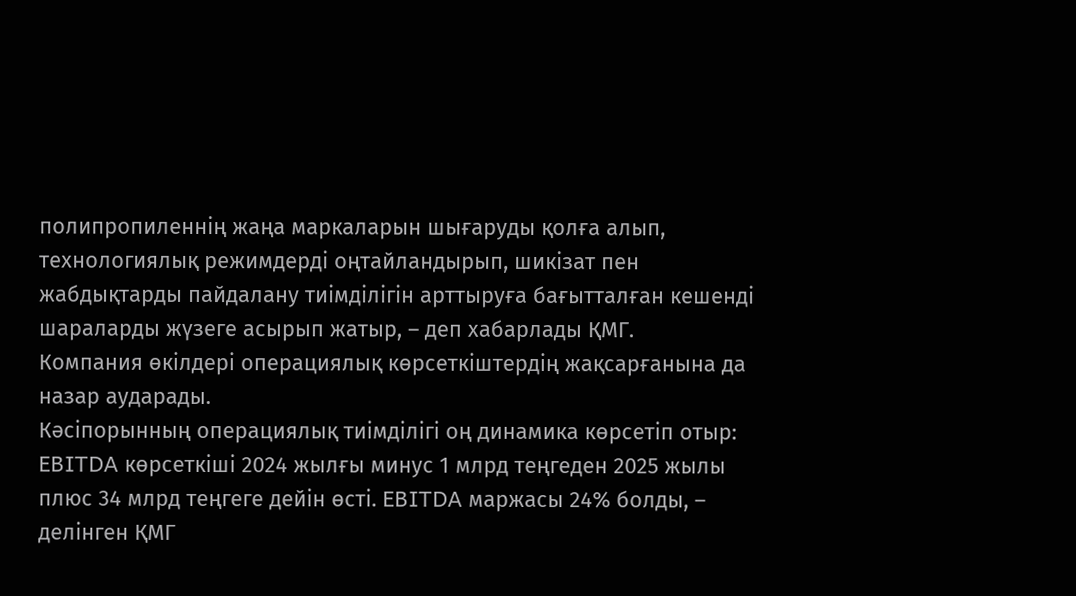полипропиленнің жаңа маркаларын шығаруды қолға алып, технологиялық режимдерді оңтайландырып, шикізат пен жабдықтарды пайдалану тиімділігін арттыруға бағытталған кешенді шараларды жүзеге асырып жатыр, – деп хабарлады ҚМГ.
Компания өкілдері операциялық көрсеткіштердің жақсарғанына да назар аударады.
Кәсіпорынның операциялық тиімділігі оң динамика көрсетіп отыр: EBITDA көрсеткіші 2024 жылғы минус 1 млрд теңгеден 2025 жылы плюс 34 млрд теңгеге дейін өсті. EBITDA маржасы 24% болды, – делінген ҚМГ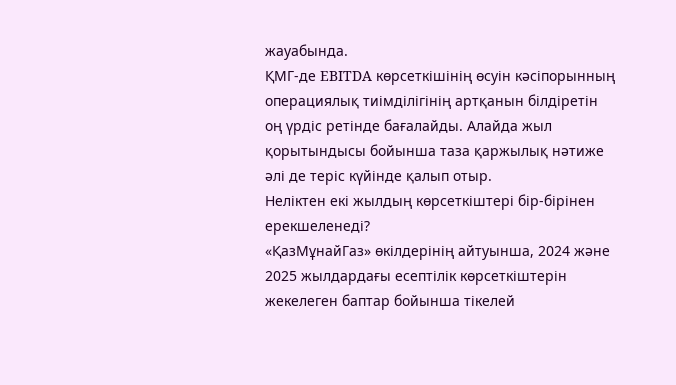жауабында.
ҚМГ-де EBITDA көрсеткішінің өсуін кәсіпорынның операциялық тиімділігінің артқанын білдіретін оң үрдіс ретінде бағалайды. Алайда жыл қорытындысы бойынша таза қаржылық нәтиже әлі де теріс күйінде қалып отыр.
Неліктен екі жылдың көрсеткіштері бір-бірінен ерекшеленеді?
«ҚазМұнайГаз» өкілдерінің айтуынша, 2024 және 2025 жылдардағы есептілік көрсеткіштерін жекелеген баптар бойынша тікелей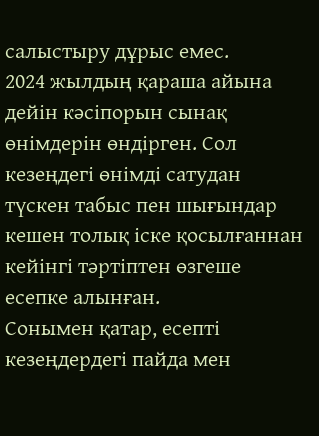салыстыру дұрыс емес.
2024 жылдың қараша айына дейін кәсіпорын сынақ өнімдерін өндірген. Сол кезеңдегі өнімді сатудан түскен табыс пен шығындар кешен толық іске қосылғаннан кейінгі тәртіптен өзгеше есепке алынған.
Сонымен қатар, есепті кезеңдердегі пайда мен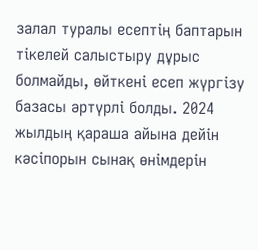залал туралы есептің баптарын тікелей салыстыру дұрыс болмайды, өйткені есеп жүргізу базасы әртүрлі болды. 2024 жылдың қараша айына дейін кәсіпорын сынақ өнімдерін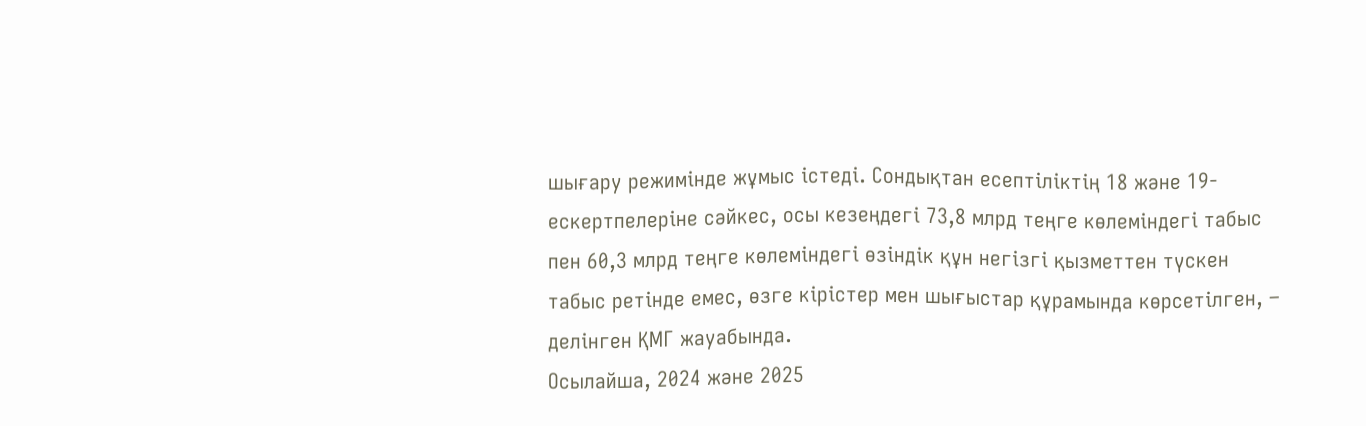шығару режимінде жұмыс істеді. Сондықтан есептіліктің 18 және 19-ескертпелеріне сәйкес, осы кезеңдегі 73,8 млрд теңге көлеміндегі табыс пен 60,3 млрд теңге көлеміндегі өзіндік құн негізгі қызметтен түскен табыс ретінде емес, өзге кірістер мен шығыстар құрамында көрсетілген, – делінген ҚМГ жауабында.
Осылайша, 2024 және 2025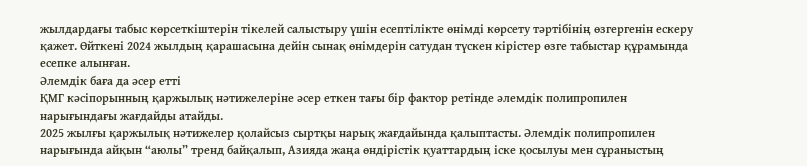жылдардағы табыс көрсеткіштерін тікелей салыстыру үшін есептілікте өнімді көрсету тәртібінің өзгергенін ескеру қажет. Өйткені 2024 жылдың қарашасына дейін сынақ өнімдерін сатудан түскен кірістер өзге табыстар құрамында есепке алынған.
Әлемдік баға да әсер етті
ҚМГ кәсіпорынның қаржылық нәтижелеріне әсер еткен тағы бір фактор ретінде әлемдік полипропилен нарығындағы жағдайды атайды.
2025 жылғы қаржылық нәтижелер қолайсыз сыртқы нарық жағдайында қалыптасты. Әлемдік полипропилен нарығында айқын “аюлы” тренд байқалып, Азияда жаңа өндірістік қуаттардың іске қосылуы мен сұраныстың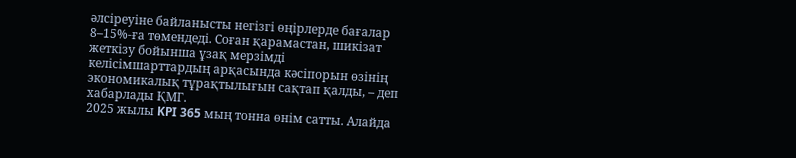әлсіреуіне байланысты негізгі өңірлерде бағалар 8–15%-ға төмендеді. Соған қарамастан, шикізат жеткізу бойынша ұзақ мерзімді келісімшарттардың арқасында кәсіпорын өзінің экономикалық тұрақтылығын сақтап қалды, – деп хабарлады ҚМГ.
2025 жылы KPI 365 мың тонна өнім сатты. Алайда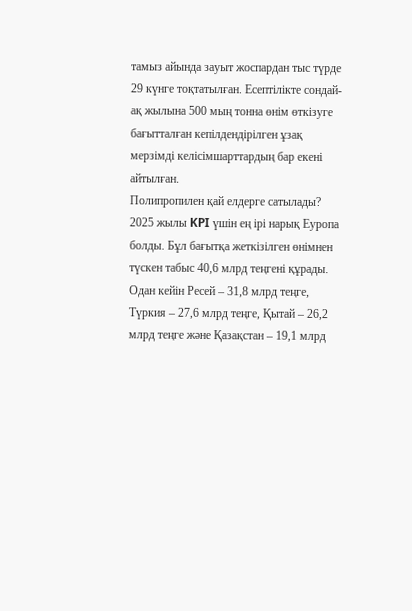тамыз айында зауыт жоспардан тыс түрде 29 күнге тоқтатылған. Есептілікте сондай-ақ жылына 500 мың тонна өнім өткізуге бағытталған кепілдендірілген ұзақ мерзімді келісімшарттардың бар екені айтылған.
Полипропилен қай елдерге сатылады?
2025 жылы KPI үшін ең ірі нарық Еуропа болды. Бұл бағытқа жеткізілген өнімнен түскен табыс 40,6 млрд теңгені құрады. Одан кейін Ресей – 31,8 млрд теңге, Түркия – 27,6 млрд теңге, Қытай – 26,2 млрд теңге және Қазақстан – 19,1 млрд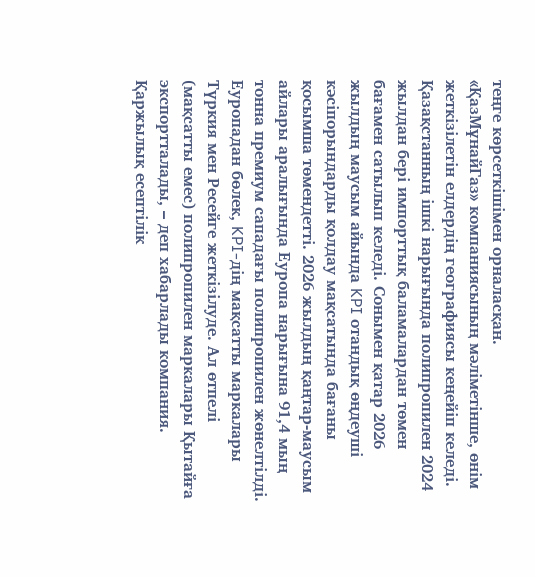теңге көрсеткішімен орналасқан.
«ҚазМұнайГаз» компаниясының мәліметінше, өнім жеткізілетін елдердің географиясы кеңейіп келеді.
Қазақстанның ішкі нарығында полипропилен 2024 жылдан бері импорттық баламалардан төмен бағамен сатылып келеді. Сонымен қатар 2026 жылдың маусым айында KPI отандық өңдеуші кәсіпорындарды қолдау мақсатында бағаны қосымша төмендетті. 2026 жылдың қаңтар-маусым айлары аралығында Еуропа нарығына 91,4 мың тонна премиум сападағы полипропилен жөнелтілді. Еуропадан бөлек, KPI-дің мақсатты маркалары Түркия мен Ресейге жеткізілуде. Ал өтпелі (мақсатты емес) полипропилен маркалары Қытайға экспортталады, – деп хабарлады компания.
Қаржылық есептілік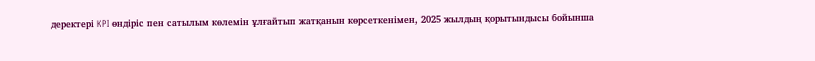деректері KPI өндіріс пен сатылым көлемін ұлғайтып жатқанын көрсеткенімен, 2025 жылдың қорытындысы бойынша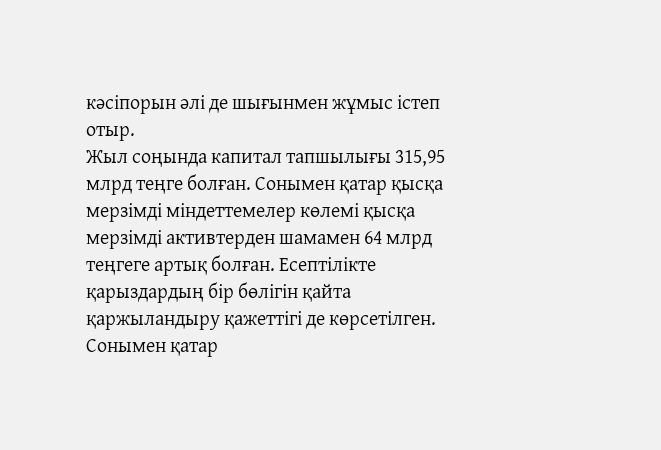кәсіпорын әлі де шығынмен жұмыс істеп отыр.
Жыл соңында капитал тапшылығы 315,95 млрд теңге болған. Сонымен қатар қысқа мерзімді міндеттемелер көлемі қысқа мерзімді активтерден шамамен 64 млрд теңгеге артық болған. Есептілікте қарыздардың бір бөлігін қайта қаржыландыру қажеттігі де көрсетілген.
Сонымен қатар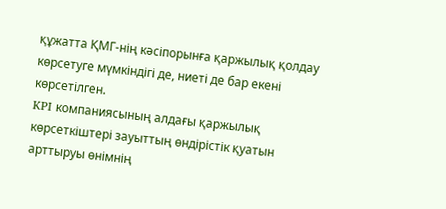құжатта ҚМГ-нің кәсіпорынға қаржылық қолдау көрсетуге мүмкіндігі де, ниеті де бар екені көрсетілген.
KPI компаниясының алдағы қаржылық көрсеткіштері зауыттың өндірістік қуатын арттыруы өнімнің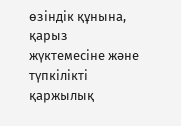өзіндік құнына, қарыз жүктемесіне және түпкілікті қаржылық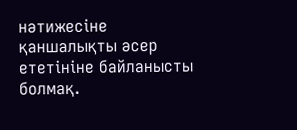нәтижесіне қаншалықты әсер ететініне байланысты болмақ.